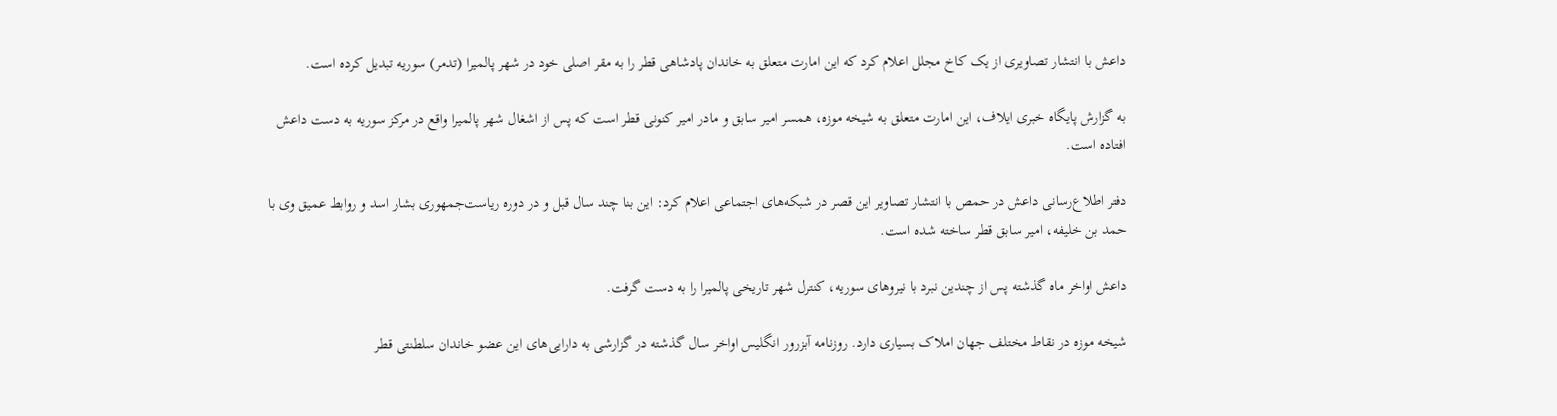داعش با انتشار تصاویری از یک کاخ مجلل اعلام کرد که این امارت متعلق به خاندان پادشاهی قطر را به مقر اصلی خود در شهر پالمیرا (تدمر) سوریه تبدیل کرده است.

به گزارش پایگاه خبری ایلاف، این امارت متعلق به شیخه موزه، همسر امیر سابق و مادر امیر کنونی قطر است که پس از اشغال شهر پالمیرا واقع در مرکز سوریه به دست داعش افتاده است.

دفتر اطلاع‌رسانی داعش در حمص با انتشار تصاویر این قصر در شبکه‌های اجتماعی اعلام کرد: این بنا چند سال قبل و در دوره ریاست‌جمهوری بشار اسد و روابط عمیق وی با حمد بن خلیفه، امیر سابق قطر ساخته شده است.

داعش اواخر ماه گذشته پس از چندین نبرد با نیروهای سوریه، کنترل شهر تاریخی پالمیرا را به دست گرفت.

شیخه موزه در نقاط مختلف جهان املاک بسیاری دارد. روزنامه آبزرور انگلیس اواخر سال گذشته در گزارشی به دارایی‌های این عضو خاندان سلطنتی قطر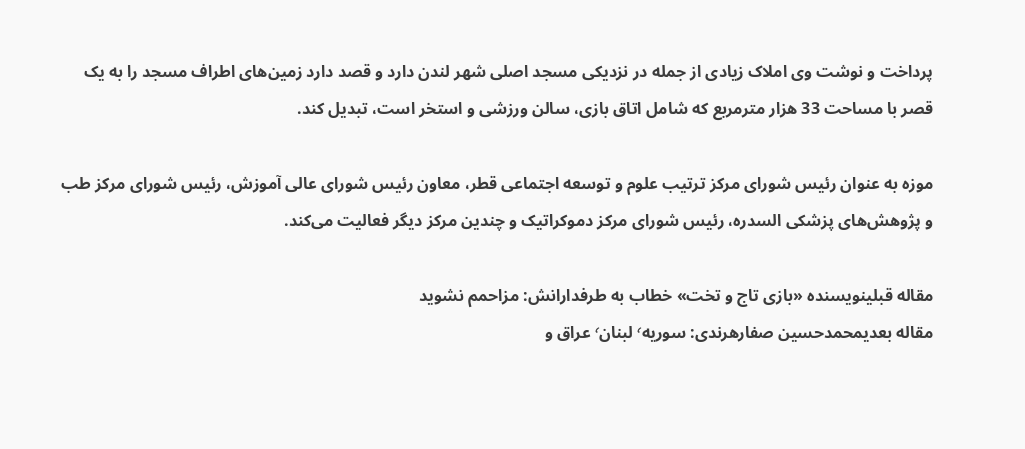پرداخت و نوشت وی املاک زیادی از جمله در نزدیکی مسجد اصلی شهر لندن دارد و قصد دارد زمین‌های اطراف مسجد را به یک قصر با مساحت 33 هزار مترمربع که شامل اتاق بازی، سالن ورزشی و استخر است، تبدیل کند.

موزه به عنوان رئیس شورای مرکز ترتیب علوم و توسعه اجتماعی قطر، معاون رئیس شورای عالی آموزش، رئیس شورای مرکز طب و پژوهش‌های پزشکی السدره، رئیس شورای مرکز دموکراتیک و چندین مرکز دیگر فعالیت می‌کند.

مقاله قبلینویسنده «بازی تاج‌ و تخت» خطاب به طرفدارانش: مزاحمم نشوید
مقاله بعدیمحمدحسين صفارهرندی: سوریه٬ لبنان٬ عراق و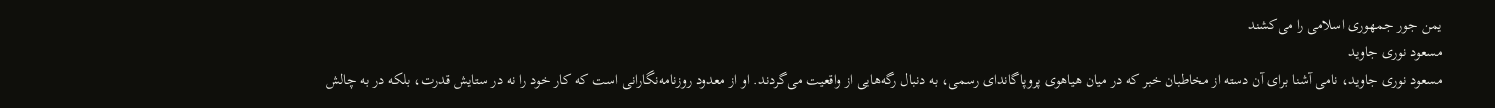یمن جور جمهوری اسلامی را می‌کشند
مسعود نوری جاوید
مسعود نوری جاوید، نامی آشنا برای آن دسته از مخاطبان خبر که در میان هیاهوی پروپاگاندای رسمی، به دنبال رگه‌هایی از واقعیت می‌گردند. او از معدود روزنامه‌نگارانی است که کار خود را نه در ستایش قدرت، بلکه در به چالش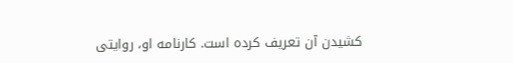کشیدن آن تعریف کرده است. کارنامه او، روایتی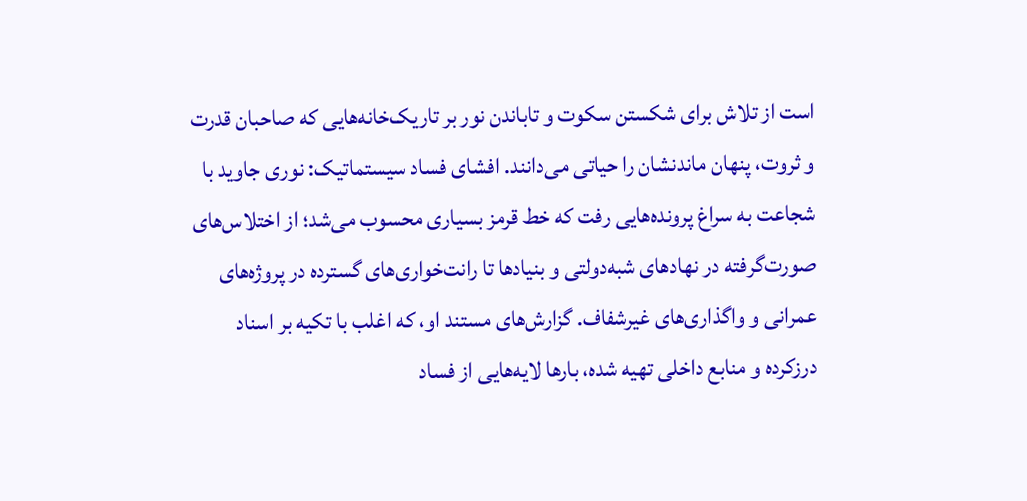است از تلاش برای شکستن سکوت و تاباندن نور بر تاریک‌خانه‌هایی که صاحبان قدرت و ثروت، پنهان ماندنشان را حیاتی می‌دانند. افشای فساد سیستماتیک: نوری جاوید با شجاعت به سراغ پرونده‌هایی رفت که خط قرمز بسیاری محسوب می‌شد؛ از اختلاس‌های صورت‌گرفته در نهادهای شبه‌دولتی و بنیادها تا رانت‌خواری‌های گسترده در پروژه‌های عمرانی و واگذاری‌های غیرشفاف. گزارش‌های مستند او، که اغلب با تکیه بر اسناد درزکرده و منابع داخلی تهیه شده، بارها لایه‌هایی از فساد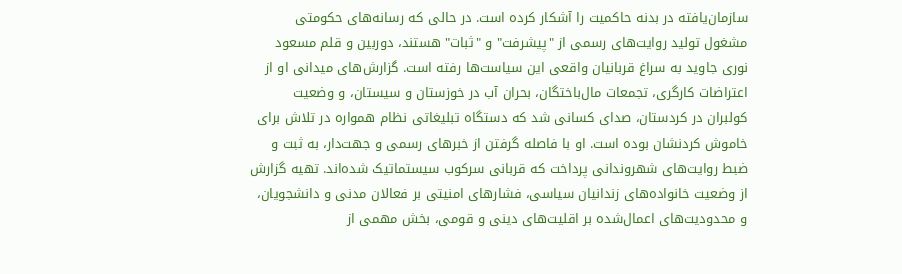سازمان‌یافته در بدنه حاکمیت را آشکار کرده است. در حالی که رسانه‌های حکومتی مشغول تولید روایت‌های رسمی از "پیشرفت" و "ثبات" هستند، دوربین و قلم مسعود نوری جاوید به سراغ قربانیان واقعی این سیاست‌ها رفته است. گزارش‌های میدانی او از اعتراضات کارگری، تجمعات مال‌باختگان، بحران آب در خوزستان و سیستان، و وضعیت کولبران در کردستان، صدای کسانی شد که دستگاه تبلیغاتی نظام همواره در تلاش برای خاموش کردنشان بوده است. او با فاصله گرفتن از خبرهای رسمی و جهت‌دار، به ثبت و ضبط روایت‌های شهروندانی پرداخت که قربانی سرکوب سیستماتیک شده‌اند. تهیه گزارش از وضعیت خانواده‌های زندانیان سیاسی، فشارهای امنیتی بر فعالان مدنی و دانشجویان، و محدودیت‌های اعمال‌شده بر اقلیت‌های دینی و قومی، بخش مهمی از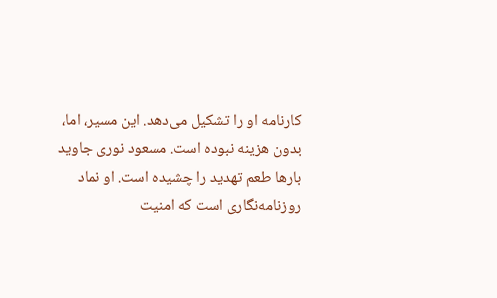کارنامه او را تشکیل می‌دهد. این مسیر، اما، بدون هزینه نبوده است. مسعود نوری جاوید بارها طعم تهدید را چشیده است. او نماد روزنامه‌نگاری است که امنیت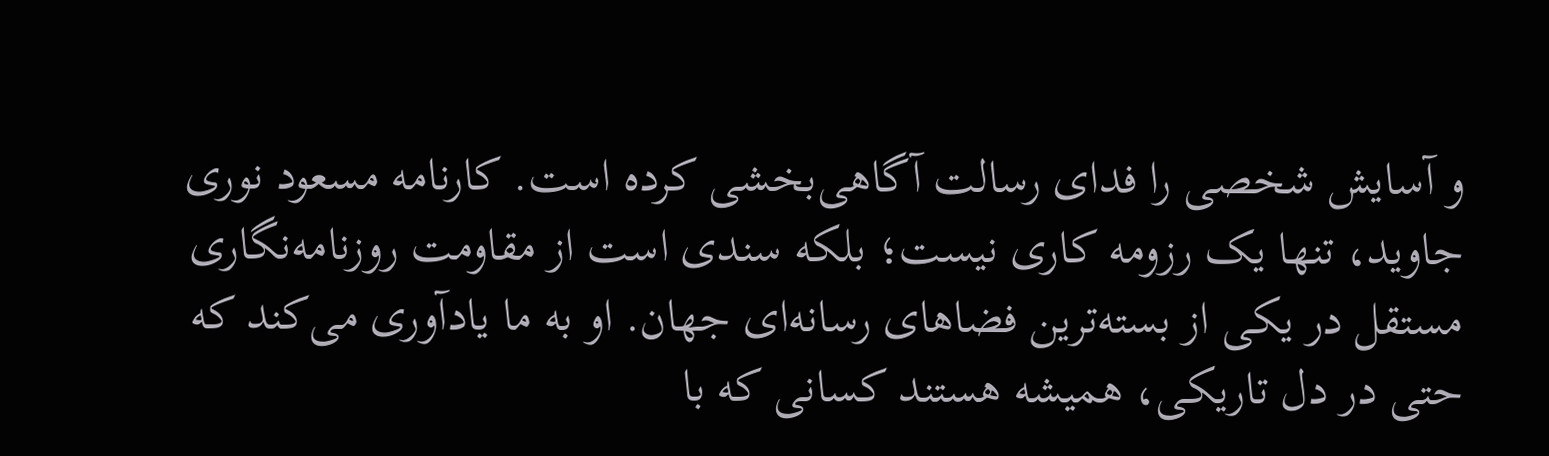و آسایش شخصی را فدای رسالت آگاهی‌بخشی کرده است. کارنامه مسعود نوری جاوید، تنها یک رزومه کاری نیست؛ بلکه سندی است از مقاومت روزنامه‌نگاری مستقل در یکی از بسته‌ترین فضاهای رسانه‌ای جهان. او به ما یادآوری می‌کند که حتی در دل تاریکی، همیشه هستند کسانی که با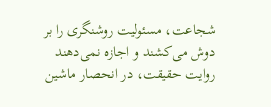شجاعت، مسئولیت روشنگری را بر دوش می‌کشند و اجازه نمی‌دهند روایت حقیقت، در انحصار ماشین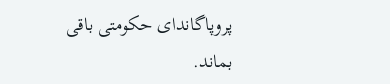پروپاگاندای حکومتی باقی بماند.